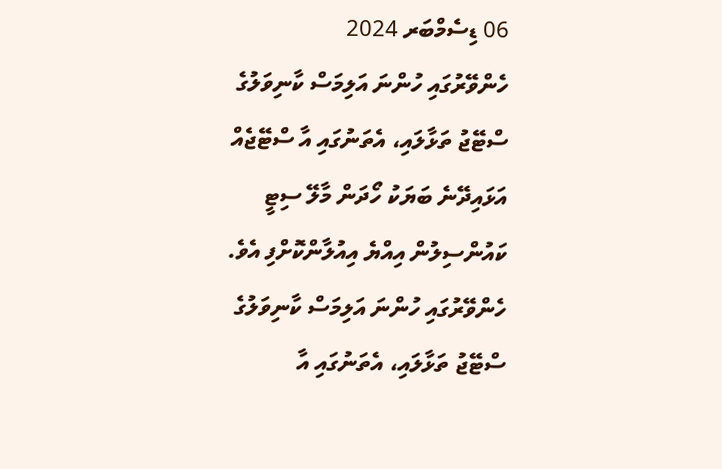06 ޑިސެމްބަރ 2024
ހެންވޭރުގައި ހުންނަ އަލިމަސް ކާނިވަލުގެ ސްޓޭޖު ތަޅާލައި، އެތަނުގައި އާ ސްޓޭޖެއް އަޅައިދޭނެ ބަޔަކު ހޯދަން މާލޭ ސިޓީ ކައުންސިލުން އިއްޔެ އިއުލާންކޮށްފި އެވެ.
ހެންވޭރުގައި ހުންނަ އަލިމަސް ކާނިވަލުގެ ސްޓޭޖު ތަޅާލައި، އެތަނުގައި އާ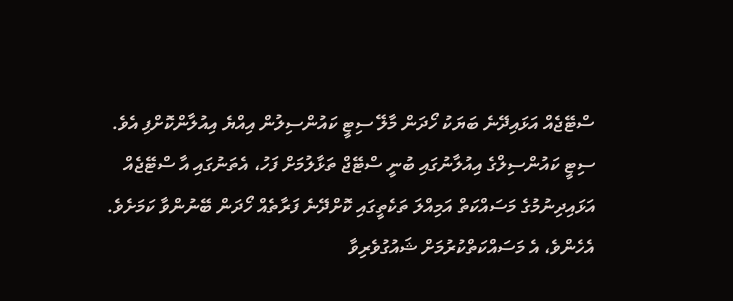ސްޓޭޖެއް އަޅައިދޭނެ ބަޔަކު ހޯދަން މާލޭ ސިޓީ ކައުންސިލުން އިއްޔެ އިއުލާންކޮށްފި އެވެ.
ސިޓީ ކައުންސިލްގެ އިއުލާނުގައި ބުނީ ސްޓޭޖް ތަޅާލުމަށް ފަހު، އެތަނުގައި އާ ސްޓޭޖެއް އަޅައިދިނުމުގެ މަސައްކަތް އަމިއްލަ ތަކެތީގައި ކޮށްދޭނެ ފަރާތެއް ހޯދަން ބޭނުންވާ ކަމަށެވެ. އެހެންވެ، އެ މަސައްކަތްކުރުމަށް ޝައުގުވެރިވާ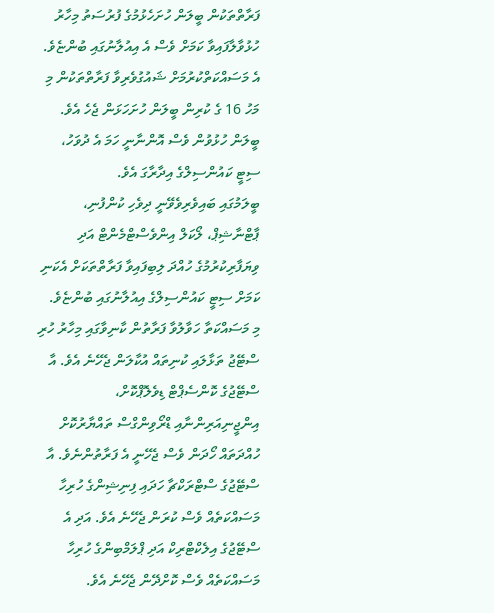ފަރާތްތަކުން ބީލަން ހުށަހެޅުމުގެ ފުރުސަތު މިހާރު ހުޅުވާލާފައިވާ ކަމަށް ވެސް އެ އިއުލާނުގައި ބުންޏެވެ.
އެ މަސައްކަތްކުރުމަށް ޝައުގުވެރިވާ ފަރާތްތަކުން މި މަހު 16 ގެ ކުރިން ބީލަން ހުށަހަޅަން ޖެހެ އެވެ. ބީލަން ހުޅުވުން ވެސް އޮންނާނީ ހަމަ އެ ދުވަހު، ސިޓީ ކައުންސިލްގެ އިދާރާގަ އެވެ.
ބީލަމުގައި ބައިވެރިވެވޭނީ ދިވެހި ކުންފުނި، ޕާޓްނާޝިޕް، ލޯކަލް އިންވެސްޓްމެންޓް އަދި ވިޔަފާރިކުރުމުގެ ހުއްދަ ލިބިފައިވާ ފަރާތްތަކަށް އެކަނި ކަމަށް ސިޓީ ކައުންސިލްގެ އިއުލާނުގައި ބުންޏެވެ.
މި މަސައްކަތާ ހަވާލުވާ ފަރާތުން ކާނިވާގައި މިހާރު ހުރި ސްޓޭޖު ތަޅާލައި ކުނިތައް އުކާލަން ޖެހޭނެ އެވެ. އާ ސްޓޭޖުގެ ކޮންސެޕްޓް ޑިވެލޮޕްކޮށް، އިންޖީނިއަރިންނާއި ޑްރޯވިންގްސް ތައްޔާރުކޮށް ހުއްދަތައް ހޯދަން ވެސް ޖެހޭނީ އެ ފަރާތުންނެވެ. އާ ސްޓޭޖުގެ ސްޓްރަކްޗާ ހަދައި ފިނިޝިންގެ ހުރިހާ މަސައްކަތެއް ވެސް ކުރަން ޖެހޭނެ އެވެ. އަދި އެ ސްޓޭޖުގެ އިލެކްޓްރިކް އަދި ޕްލަމްބިންގެ ހުރިހާ މަސައްކަތެއް ވެސް ކޮށްދޭން ޖެހޭނެ އެވެ.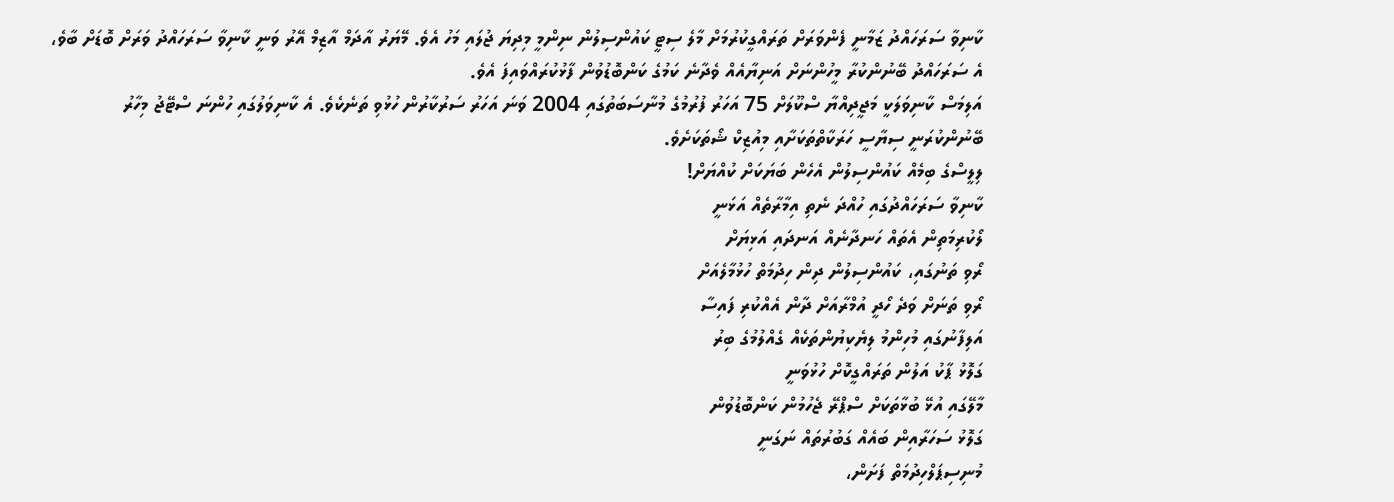ކާނިވާ ސަރަހައްދު ޒަމާނީ ފެންވަރަށް ތަރައްގީކުރުމަށް މާލެ ސިޓީ ކައުންސިލުން ނިންމީ މިދިޔަ ޖުލައި މަހު އެވެ. މޭޔަރު އާދަމް އާޒިމް އޭރު ވަނީ ކާނިވާ ސަރަހައްދު ވަރަށް ބޮޑަށް ބާވެ، އެ ސަރަހައްދު ބޭނުންކުރާ މީހުންނަށް އަނިޔާއެއް ވެދާނެ ކަމުގެ ކަންބޮޑުވުން ފާޅުކުރައްވައިފަ އެވެ.
އަލިމަސް ކާނިވަލަކީ މަޖީދިއްޔާ ސްކޫލަށް 75 އަހަރު ފުރުމުގެ މުނާސަބަތުގައި 2004 ވަނަ އަހަރު ސަރުކާރުން ހުޅުވި ތަނެކެވެ. އެ ކާނިވަލުގައި ހުންނަ ސްޓޭޖު މިހާރު ބޭނުންކުރަނީ ސިޔާސީ ހަރަކާތްތަކަށާއި މިއުޒިކް ޝޯތަކަށެވެ.
ލިލީސްގެ ބިމެއް ކައުންސިލުން އެހެން ބަޔަކަށް ކުއްޔަށް!
ކާނިވާ ސަރަހައްދުގައި ހުއްދަ ނެތި އިމާރާތެއް އަޅަނީ
ލޯކުރިމަތިން އެތައް ހަނދާނެއް އަނދައި އަޅިޔަށް
ރޯވި ތަނުގައި، ކައުންސިލުން ދިން ހިދުމަތް ހުޅުމާލެއަށް
ރޯވި ތަނަށް ވަދެ ހޯދީ އުމްރާއަށް ދާން އެއްކުރި ފައިސާ
އަލިފާނުގައި މުހިންމު ލިޔެކިޔުންތަކެއް ގެއްލުމުގެ ބިރު
ގަލޮޅު ޕާކު އަލުން ތަރައްގީކޮށް ހުޅުވަނީ
މާލޭގައި އުޅޭ ބުޅާތަކަށް ސްޕްރޭ ޖެހުމުން ކަންބޮޑުވުން
ގަލޮޅު ސަހަރާއިން ބައެއް ގަބުރުތައް ނަގަނީ
މުނިސިޕަލްހިދުމަތް ފަށަން،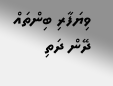ވިޔަފާރި ބިންތައް ދޭން ދަތި